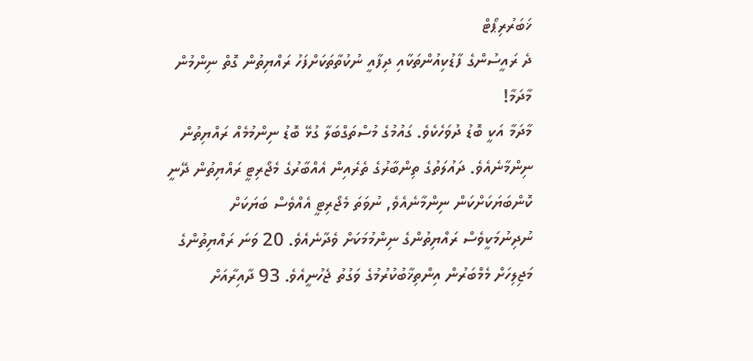ޚަބަރުރިޕޯޓް
ދެ ރައީސުންގެ ފާޑުކިއުންތަކާއި ދިފާއީ ނުކުތާތަކަށްފަހު ރައްޔިތުން ގޮތް ނިންމުން މާދަމާ!
މާދަމާ އަކީ ބޮޑު ދުވަހެކެވެ. ގައުމުގެ މުސްތަގްބަލާ ގުޅޭ ބޮޑު ނިންމުމެއް ރައްޔިތުން ނިންމާނެއެވެ. ދައުލަތުގެ ތިންބާރުގެ ތެރެއިން އެއްބާރުގެ މެޖޯރިޓީ ރައްޔިތުން ދޭނީ ކޮންބަޔަކަށްކަން ނިންމާނެއެވެ, ނުވަތަ މެޖޯރިޓީ އެއްވެސް ބަޔަކަށް ނުދިނުމަކީވެސް ރައްޔިތުންގެ ނިންމުމަކަށް ވެދާނެއެވެ. 20 ވަނަ ރައްޔިތުންގެ މަޖިލިހަށް މެމްބަރުން އިންތިޚާބުކުރުމުގެ ވަގުތު ޖެހުނީއެވެ. 93 ދާއިރާއަށް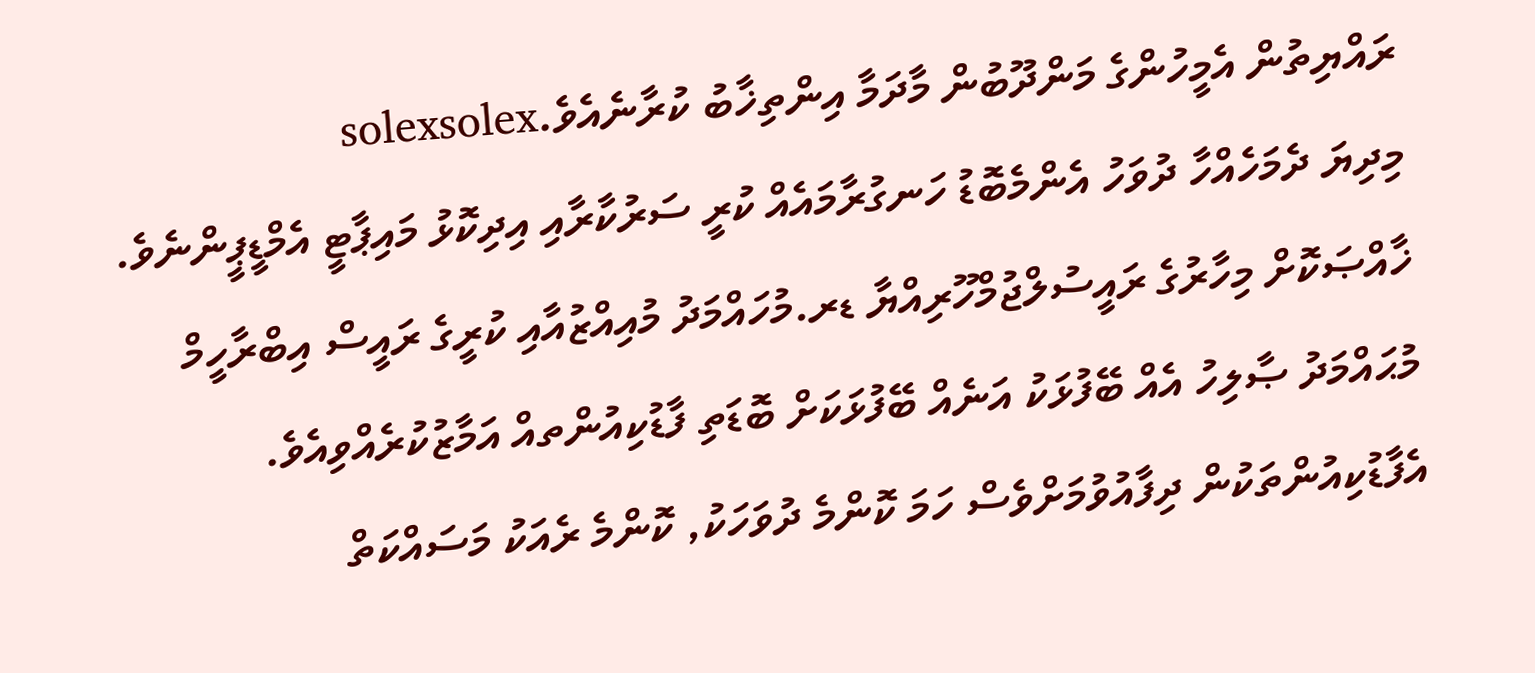ރައްޔިތުން އެމީހުންގެ މަންދޫބުން މާދަމާ އިންތިޚާބު ކުރާނެއެވެ.solexsolex
މިދިޔަ ދެމަހެއްހާ ދުވަހު އެންމެބޮޑު ހަނގުރާމައެއް ކުރީ ސަރުކާރާއި އިދިކޮޅު މައިޕާޓީ އެމްޑީޕީންނެވެ. ޚާއްޞަކޮށް މިހާރުގެ ރައީސުލްޖުމްހޫރިއްޔާ ޑރ.މުހައްމަދު މުއިއްޒުއާއި ކުރީގެ ރައީސް އިބްރާހީމް މުޙައްމަދު ޞާލިހު އެއް ބޭފުޅަކު އަނެއް ބޭފުޅަކަށް ބޮޑަތި ފާޑުކިއުންތއް އަމާޒުކުރެއްވިއެވެ. އެފާޑުކިއުންތަކުން ދިފާއުވުމަށްވެސް ހަމަ ކޮންމެ ދުވަހަކު, ކޮންމެ ރެއަކު މަސައްކަތް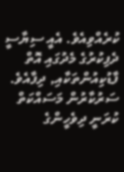ކުރެއްވިއެވެ. އެއީ ސިޔާސީ ދެފިކުރުގެ މެދުގައި އޮތް ފާޑުކިއުންތަކާއި, ދިފާއެވެ.
ސަރުކާރުން މަސައްކަތް ކުރަނީ ދިވެހީންގެ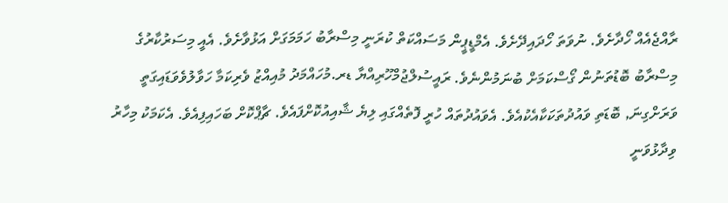ރާއްޖެއެއް ހޯދާށެވެ. ނުވަތަ ހޯދައިދޭށެވެ. އެމްޑީޕީން މަސައްކަތް ކުރަނީ މިސްރާބު ހަމަމަގަށް އަޅުވާށެވެ. އެއީ މިސަރުކާރުގެ މިސްރާބު ބޮޑުތަނުން ގޯސްކަމަށް ބުނަމުންނެވެ. ރައީސުލްޖުމްހޫރިއްޔާ ޑރ.މުހައްމަދު މުއިއްޒު ވެރިކަމާ ހަވާލުވެވަޑައިގަތީ ވަރަށްގިނަ, ބޮޑަތި ވައުދުތަކަކާއެކުއެވެ. އެވައުދުތައް ހުރީ ފޮތެއްގައި ލިޔެ ޝާއިއުކޮށްފައެވެ. ޗާޕްކޮށް ބަހައިފިއެވެ. އެކަމަކު މިހާރު ވިދާޅުވަނީ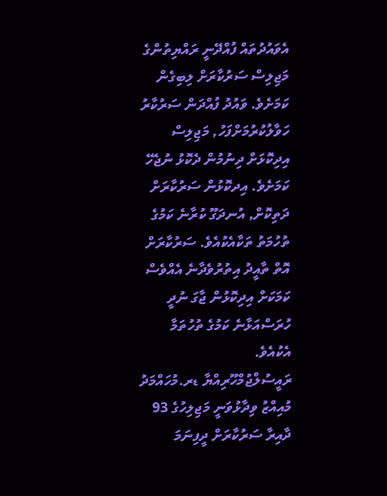އެވައުދުތައް ފުއްދޭނީ ރައްޔިތުންގެ މަޖިލިސް ސަރުކާރަށް ލިބިގެން ކަމަށެވެ. ވައުދު ފުއްދަން ސަރުކާރު ހަވާލުކުރުމަށްފަހު, މަޖިލިސް އިދިކޮޅަށް ދިނުމުން ދެކޮޅު ނުޖެހޭ ކަމަށެވެ. އިދކޮޅުން ސަރުކާރަށް ދަތިކޮށް, އުނދަގޫ ކުރާނެ ކަމުގެ ތުހުމަތު ތަކާއެކުއެވެ. ސަރުކާރަށް އޮތް ތާއީދު އިތުރުވެދާނެ އެއްވެސް ކަމަކަށް އިދިކޮޅުން ޖާގަ ނުދީ ހުރަސްއަޅާނެ ކަމުގެ ތުހުތަމާ އެކުއެވެ.
ރައީސުލްޖުމްހޫރިއްޔާ ޑރ.މުހައްމަދު މުއިއްޒު ވިދާޅުވަނީ މަޖިލިހުގެ 93 ދާއިރާ ސަރުކާރަށް ދީފިނަމަ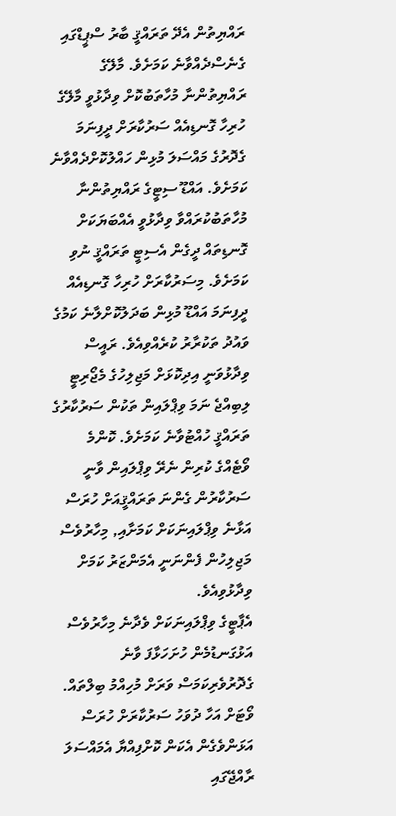ރައްޔިތުން އެދޭ ތަރައްޤީ ބާރު ސްޕީޑްގައި ގެނެސްދެއްވާނެ ކަމަށެވެ. މާލޭގެ ރައްޔިތުންނާ މުހާތަބުކޮށް ވިދާޅުވީ މާލޭގެ ހުރިހާ ގޮނޑިއެއް ސަރުކާރަށް ދީފިނަމަ ގެދޮރުގެ މައްސަލަ މުޅިން ހައްލުކޮށްދެއްވާނެ ކަމަށެވެ. އައްޑޫ ސިޓީގެ ރައްޔިތުންނާ މުހާތަބުކުރައްވާ ވިދާޅުވީ އެއްބަޔަކަށް ގޮނޑިތައް ދީގެން އެސިޓީ ތަރައްޤީ ނުވި ކަމަށެވެ. މިސަރުކާރަށް ހުރިހާ ގޮނޑިއެއް ދީފިނަމަ އައްޑޫ މުޅިން ބަދަލުކޮށްލާނެ ކަމުގެ ވައުދު ތަކުރާރު ކުރެއްވިއެވެ. ރައީސް ވިދާޅުވަނީ އިދިކޮޅަށް މަޖިލިހުގެ މެޖޯރިޓީ ލިބިއްޖެ ނަމަ ވިޕްލައިން ތަކުން ސަރުކާރުގެ ތަރައްޤީ ހުއްޓުވާނެ ކަމަށެވެ. ކޮންމެ ވޯޓެއްގެ ކުރިން ނެރޭ ވިޕްލައިން ވާނީ ސަރުކާރުން ގެންނަ ތަރައްޤީއަށް ހުރަސް އަޅާނެ ވިޕްލައިނަކަށް ކަމަށާއި, މިހާރުވެސް މަޖިލިހުން ފެންނަނީ އެމަންޒަރު ކަމަށް ވިދާޅުވިއެވެ.
އެޕާޓީގެ ވިޕްލައިނަކަށް ވެދާނެ މިހާރުވެސް އަޅުގަނޑުމެން ހުށަހަޅާފަ ވާނެ ގެދޮރުވެރިކަމަސް ވަރަށް މުހިއްމު ބިލްތައް. ވޯޓަށް އަހާ ދުވަހު ސަރުކާރަށް ހުރަސް އަޅަންވެގެން އެކަން ކޮށްފިއްޔާ އެމައްސަލަ ރާއްޖޭގައި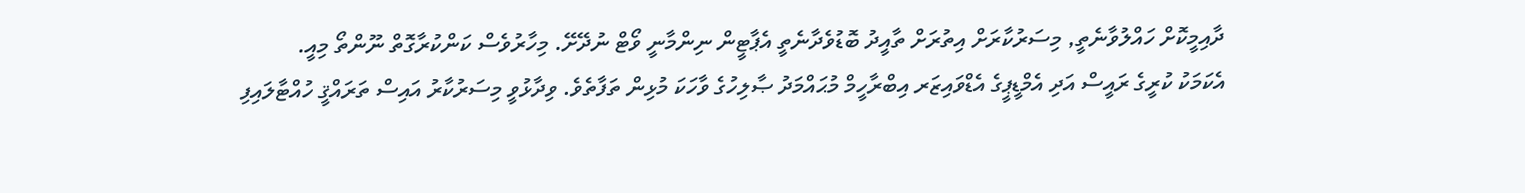ދާއިމީކޮށް ހައްލުވާނެތީ, މިސަރުކާރަށް އިތުރަށް ތާއީދު ބޮޑުވެދާނެތީ އެޕާޓީން ނިންމާނީ ވޯޓް ނުދޭށޭ. މިހާރުވެސް ކަންކުރާގޮތް ނޫންތޯ މިއީ.
އެކަމަކު ކުރީގެ ރައީސް އަދި އެމްޑީޕީގެ އެޑްވައިޒަރ އިބްރާހީމް މުޙައްމަދު ޞާލިހުގެ ވާހަކަ މުޅިން ތަފާތެވެ. ވިދާޅުވީ މިސަރުކާރު އައިސް ތަރައްޤީ ހުއްޓާލައިފި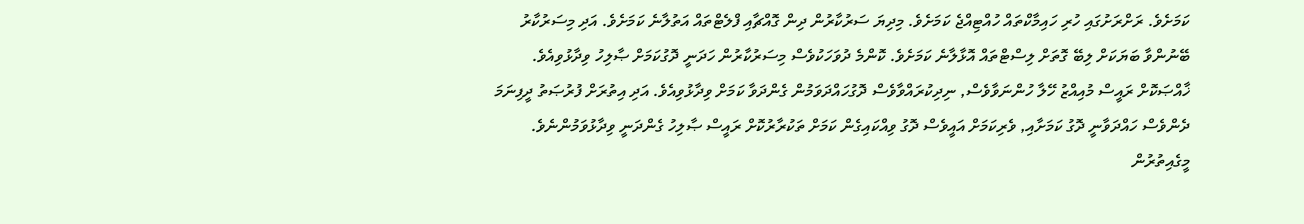ކަމަށެވެ. ރަށްރަށުގައި ހުރި ހައިމާކްތައް ހުއްޓިއްޖެ ކަމަށެވެ. މިދިޔަ ސަރުކާރުން ދިން ގޮއްޗާއި ފްލެޓްތައް އަތުލާނެ ކަމަށެވެ. އަދި މިސަރުކާރު ބޭނުންވާ ބަޔަކަށް ލިބޭ ގޮތަށް ލިސްޓްތައް އޮޅާލާނެ ކަމަށެވެ. ކޮންމެ ދުވަހަކުވެސް މިސަރުކާރުން ހަދަނީ ދޮގުކަމަށް ޞާލިހު ވިދާޅުވިއެވެ. ޚާއްޞަކޮށް ރައީސް މުއިއްޒު ހޭލާ ހުންނަވާވެސް, ނިދިކުރައްވާވެސް ދޮގުހައްދަވަމުން ގެންދަވާ ކަމަށް ވިދާޅުވިއެވެ. އަދި އިތުރަށް ފުރުޞަތު ދީފިނަމަ ދެންވެސް ހައްދަވާނީ ދޮގު ކަމަށާއި, ވެރިކަމަށް އައީވެސް ދޮގު ވިއްކައިގެން ކަމަށް ތަކުރާރުކޮށް ރައީސް ޞާލިހު ގެންދަނީ ވިދާޅުވަމުންނެވެ.
މީގެއިތުރުން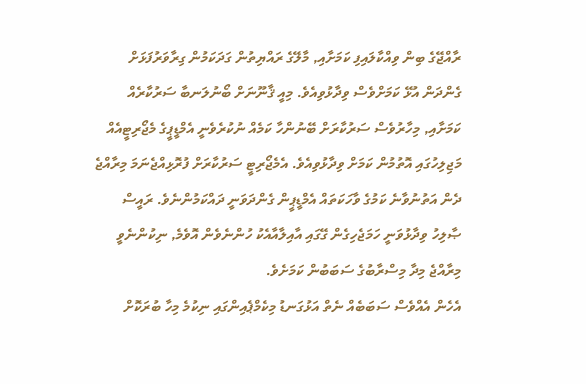ރާއްޖޭގެ ބިން ވިއްކާލައިފި ކަމަށާއި, މާލޭގެ ރައްޔިތުން ގަދަކަމުން ގިރާވަރުފަޅަށް ގެންދަން އުޅޭ ކަމަށްވެސް ވިދާޅުވިއެވެ. މިއީ ޤާނޫނަށް ބޯނުލަނބާ ސަރުކާރެއް ކަމަށާއި, މިހާރުވެސް ސަރުކާރަށް ބޭނުންހާ ކަމެއް ނުކުރެވެނީ އެމްޑީޕީގެ މެޖޯރިޓީއެއް މަޖިލިހުގައި އޮތުމުން ކަމަށް ވިދާޅުވިއެވެ. އެމެޖޯރިޓީ ސަރުކާރަށް ފުރޮޅިއްޖެނަމަ މިރާއްޖެ ދެން އަތުނުވާނެ ކަމުގެ ވާހަކަތައް އެމްޑީޕީން ގެންދަވަނީ ދައްކަމުންނެވެ. ރައީސް ޞާލިހު ވިދާޅުވަނީ ހަމަޖެހިގެން ގޭގައި އާއިލާއާއެކު ހުންނެވެން އޮވެމެ, ނިކުންނެވީ މިރާއްޖެ މިދާ މިސްރާބުގެ ސަބަބުން ކަމަށެވެ.
އެހެން އެއްވެސް ސަބަބެއް ނެތް އަޅުގަނޑު މިކެމްޕެއިންގައި ނިކުމެ މިހާ ބުރަކޮށް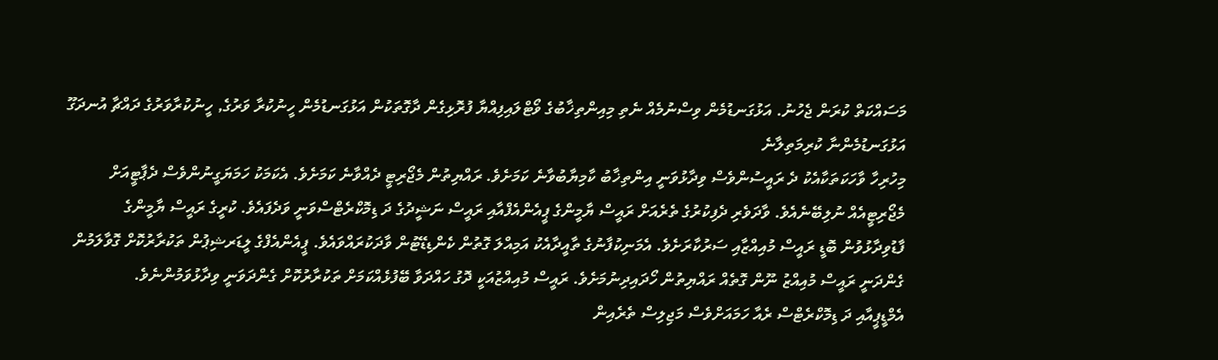މަސައްކަތް ކުރަން ޖެހުނު. އަޅުގަނޑުމެން ވިސްނުމެއް ނެތި މިއިންތިޚާބުގެ ވޯޓްލައިފިއްޔާ ފުރޮޅިގެން ދާގޮތަކުން އަޅުގަނޑުމެން ހީނުކުރާ ވަރުގެ, ހީނުކުރާވަރުގެ ދައްޗާ އުނދަގޫ އަޅުގަނޑުމެންނާ ކުރިމަތިލާނެ
މިހުރިހާ ވާހަކަތަކާއެކު ދެ ރައީސުންވެސް ވިދާޅުވަނީ އިންތިޚާބު ކާމިޔާބުވާނެ ކަމަށެވެ. ރައްޔިތުން މެޖޯރިޓީ ދެއްވާނެ ކަމަށެވެ. އެކަމަކު ހަމަޔަގީނުންވެސް ދެޕާޓީއަށް މެޖޯރިޓީއެއް ނުލިބޭނެއެވެ. ވާދަވެރި ދެފިކުރުގެ ތެރެއަށް ރައީސް ޔާމީންގެ ޕީއެންއެފްއާއި ރައީސް ނަޝީދުގެ ދަ ޑިމޮކްރެޓްސްވަނީ ވަދެފައެވެ. ކުރީގެ ރައީސް ޔާމީންގެ ފާޑުވިދާޅުވުން ބޮޑީ ރައީސް މުއިއްޒާއި ސަރުކާރަށެވެ. އެމަނިކުފާނުގެ ތާއީދާއެކު އަމިއްލަ ގޮތުން ކެންޑިޑޭޓުން ވާދަކުރައްވައެވެ. ޕީއެންއެފްގެ ލީޑަރޝިޕުން ތަކުރާރުކޮށް ގޮވާލަމުން ގެންދަނީ ރައީސް މުއިއްޒު ނޫން ގޮތެއް ރައްޔިތުން ހޯދައިދިނުމަށެވެ. ރައީސް މުއިއްޒުއަކީ ދޮގު ހައްދަވާ ބޭފުޅެއްކަމަށް ތަކުރާރުކޮށް ގެންދަވަނީ ވިދާޅުވަމުންނެވެ.
އެމްޑީޕީއާއި ދަ ޑިމޮކްރެޓްސް ރެއާ ހަމައަށްވެސް މަޖިލިސް ތެރެއިން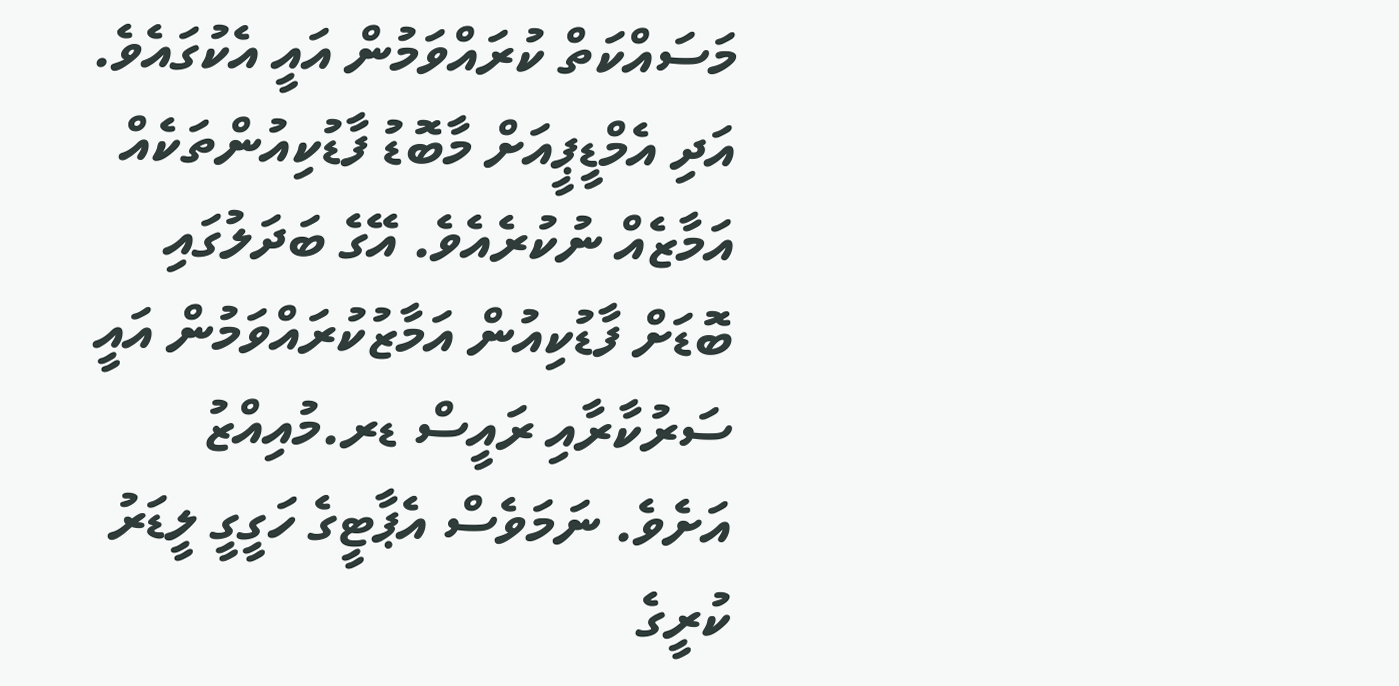މަސައްކަތް ކުރައްވަމުން އައީ އެކުގައެވެ. އަދި އެމްޑީޕީއަށް މާބޮޑު ފާޑުކިއުންތަކެއް އަމާޒެއް ނުކުރެއެވެ. އޭގެ ބަދަލުގައި ބޮޑަށް ފާޑުކިއުން އަމާޒުކުރައްވަމުން އައީ ސަރުކާރާއި ރައީސް ޑރ.މުއިއްޒު އަށެވެ. ނަމަވެސް އެޕާޓީގެ ހަގީގީ ލީޑަރު ކުރީގެ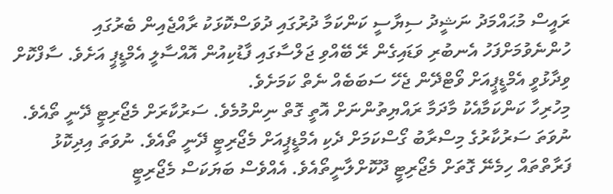ރައީސް މުޙައްމަދު ނަޝީދު ސިޔާސީ ކަންކަމާ ދުރުގައި ދުވަސްކޮޅަކު ރާއްޖެއިން ބެރުގައި ހުންނެވުމަށްފަހު އެނބުރި ވަޑައިގެން ރޭ ބޭއްވި ޖަލްސާގައި ފާޑުކިއުން އޮއްސާލީ އެމްޑީޕީ އަށެވެ. ސާފްކޮށް ވިދާޅުވީ އެމްޑީޕީއަށް ވޯޓްދޭން ޖެހޭ ސަބަބެއް ނެތް ކަމަށެވެ.
މިހުރިހާ ކަންކަމާއެކު މާދަމާ ރައްޔިތުންނަށް އޮތީ ގޮތް ނިންމުމެވެ. ސަރުކާރަށް މެޖޯރިޓީ ދޭނީ ތޯއެވެ. ނުވަތަ ސަރުކާރުގެ މިސްރާބު ގޯސްކަމަށް ދެކި އެމްޑީޕީއަށް މެޖޯރިޓީ ދޭނީ ތޯއެވެ. ނުވަތަ އިދިކޮޅު ފަރާތްތައް ހިމެނޭ ގޮތަށް މެޖޯރިޓީ ދޫކޮށްލާނީތޯއެވެ. އެއްވެސް ބަޔަކަސް މެޖޯރިޓީ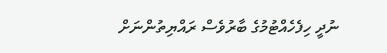ނުދީ ހިފެހެއްޓުމުގެ ބާރުވެސް ރައްޔިތުންނަށް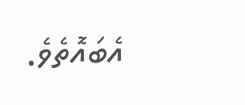އެބައޮތެވެ.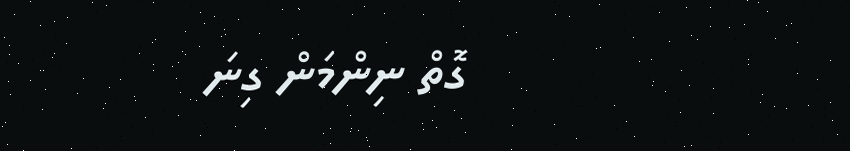ގޮތް ނިންމަން ގިނަ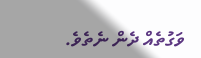ވަގުތެއް ދެން ނެތެވެ.